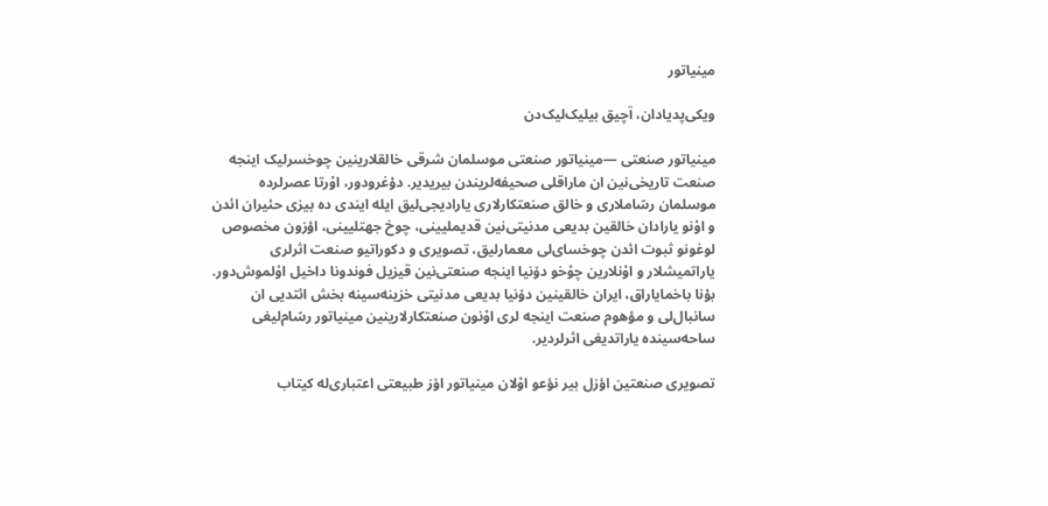مینیاتور

ویکی‌پدیادان، آچیق بیلیک‌لیک‌دن

مینیاتور صنعتی —مینیاتور صنعتی موسلمان شرقی خالقلارینین چوخسرلیک اینجه صنعت تاریخی‌نین ان ماراقلی صحیفه‌لریندن بیریدیر. دۇغرودور، اوْرتا عصرلرده موسلمان رسّاملاری و خالق صنعتکارلاری یارادیجی‌لیق ایله ایندی ده بیزی حئیران ائدن و اوْنو یارادان خالقین بدیعی مدنیتی‌نین قدیملیینی، چوخ جهتلیینی، اؤزون مخصوص لوغونو ثبوت ائدن چوخسای‌لی معمارلیق، تصویری و دکوراتیو صنعت اثرلری یاراتمیشلار و اوْنلارین چوْخو دۆنیا اینجه صنعتی‌نین قیزیل فوندونا داخیل اوْلموش‌دور. بۇنا باخمایاراق، ایران خالقینین دۆنیا بدیعی مدنیتی خزینه‌سینه بخش ائتدیی ان سانبال‌لی و مؤهوم صنعت اینجه لری اوْنون صنعتکارلارینین مینیاتور رسّام‌لیغی ساحه‌سینده یاراتدیغی اثرلردیر.

تصویری صنعتین اؤزل بیر نؤعو اوْلان مینیاتور اۆز طبیعتی اعتباری‌له کیتاب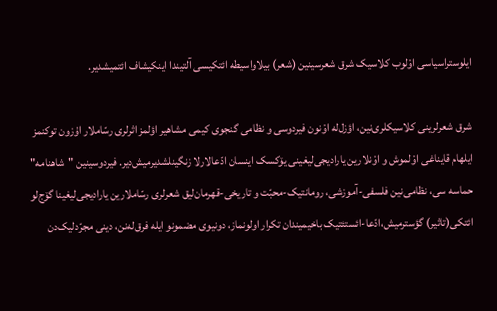ایلوستراسیاسی اوْلوب کلاسیک شرق شعرسینین (شعر) بیلاواسیطه ائتکیسی آلتیندا اینکیشاف ائتمیشدیر.

شرق شعرلرینی کلاسیکلری‌نین، اؤزل‌له اوْنون فیردوسی و نظامی گنجوی کیمی مشاهیر اؤلمز اثرلری رسّاملار اۇزون توکنمز ایلهام قایناغی اوْلموش و اوْنلارین یارادیجی‌لیغینی یۆکسک اینسان ادّعالارلا زنگینلشدیرمیش‌دیر. فیردوسینین "شاهنامه" حماسه سی، نظامی‌نین فلسفی-آموزشی، رومانتیک-محبّت و تاریخی-قهرمان‌لیق شعرلری رسّاملارین یارادیجی‌لیغینا گۆج‌لو ائتکی(تاثیر) گؤسترمیش،ادّعا-ائستئتیک باخیمیندان تکرار اولونماز، دونیوی مضمونو ایله فرق‌له‌نن، دینی مجرّدلیک‌دن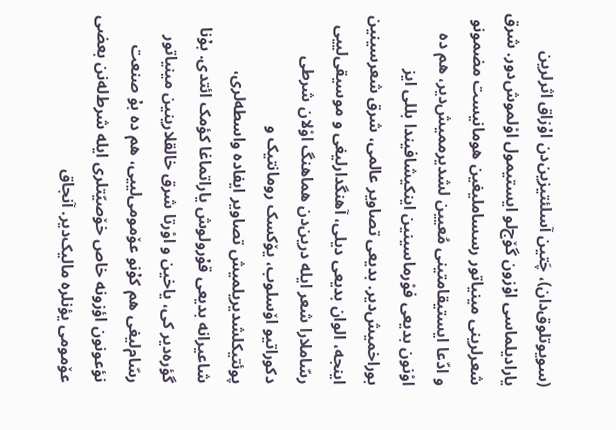(سویوتلوق‌دان)، چَتین آسلئتیزین‌دن اۇزاق اثرلرین یارادیلماسی اۇزون گۆج‌لو ایستیمول اوْلموش‌دور. شرق شعرلرینی مینیاتور رسساملیغین هومانیست مضمونو و ادّعا ایستیقامتینی مُعیین لشدیرممیش‌دیر، هم ده اوْنون بدیعی فوْرماسینین اینکیشافیندا بللی ایز بوراخمیش‌دیر. بدیعی تصاویر عالمی، شرق شعرسینین اینجه، الوان بدیعی دیلی، آهنگدارلیغی و موسیقی‌لییی رسّاملارا شعر ایله درین‌دن هماهنگ اوْلان شرطی دکوراتیو اۆسلوب، یۆکسک رومانتیک و پوئتیکلشدیریلمیش تصاویر ایفاده واسطه‌لری، شاعیرانه بدیعی قۇرولوش یاراتماغا کؤمک ائتدی. بۇنا گؤره‌دیر کی، یاخین و اوْرتا شرق خالقلارینین مینیاتور رسّام‌لیغی هم کۇنو عۆمومی‌لییی، هم ده بۇ صنعت نؤعونون اؤزونه خاص خۆصیّتلری ایله شرط‌له‌نن بعضی عۆمومی یؤنلره مالیک‌دیر. آنجاق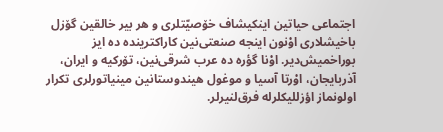اجتماعی حیاتین اینکیشاف خۆصیّتلری و هر بیر خالقین گۆزل باخیشلاری اوْنون اینجه صنعتی‌نین کاراکترینده ده ایز بوراخمیش‌دیر. اوْنا گؤره ده عرب شرقی‌نین، تۆرکیه و ایران، آذربایجان، اوْرتا آسیا و موغول هیندوستانین مینیاتورلری تکرار اولونماز اؤزللیکلرله فرق‌لنیرلر.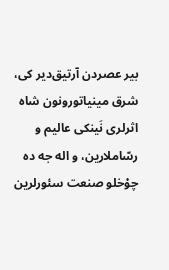بیر عصردن آرتیق‌دیر کی، شرق مینیاتورونون شاه اثرلری نَینکی عالیم و رسّاملارین، و اله جه ده چوْخلو صنعت سئورلرین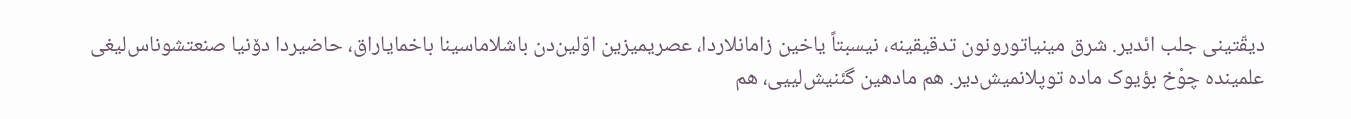دیقّتینی جلب ائدیر. شرق مینیاتورونون تدقیقینه، نیسبتاً یاخین زامانلاردا، عصریمیزین اوّلین‌دن باشلاماسینا باخمایاراق، حاضیردا دۆنیا صنعتشوناس‌لیغی علمینده چوْخ بؤیوک ماده توپلانمیش‌دیر. هم مادهین گئنیش‌لییی، هم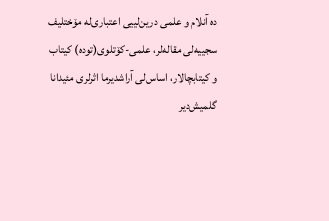ده آنلام و علمی درین‌لییی اعتباری‌له مۆختلیف سجییه‌لی مقاله‌لر، علمی-کۆتلوی(توده) کیتاب و کیتابچالار، اساس‌لی آراشدیرما اثرلری مئیدانا گلمیش‌دیر